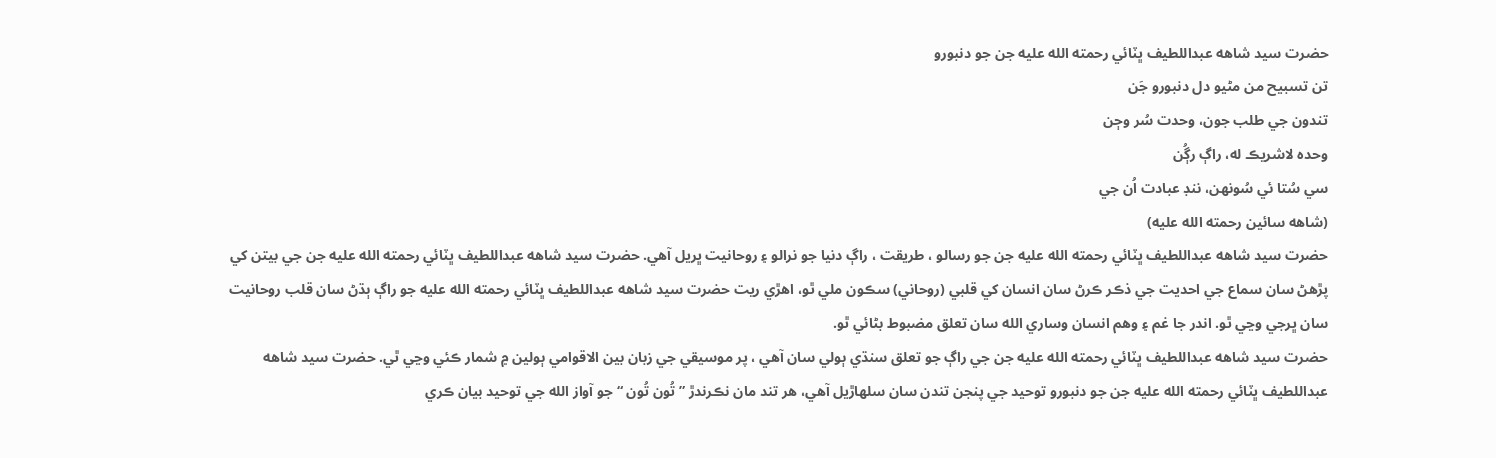حضرت سيد شاهه عبداللطيف ڀٽائي رحمته الله عليه جن جو دنبورو
تن تسبيح من مڻيو دل دنبورو جَن
تندون جي طلب جون، وحدت سُر وڄن
وحده لاشريڪ له، راڳ رڳُن
سي سُتا ئي سُونهن، ننڊ عبادت اُن جي
(شاهه سائين رحمته الله عليه)
حضرت سيد شاهه عبداللطيف ڀٽائي رحمته الله عليه جن جو رسالو ، طريقت ، راڳ دنيا جو نرالو ۽ روحانيت ڀريل آهي. حضرت سيد شاهه عبداللطيف ڀٽائي رحمته الله عليه جن جي بيتن کي پڙهڻ سان سماع جي احديت جي ذڪر ڪرڻ سان انسان کي قلبي (روحاني) سڪون ملي ٿو، اهڙي ريت حضرت سيد شاهه عبداللطيف ڀٽائي رحمته الله عليه جو راڳ ٻڌڻ سان قلب روحانيت سان ڀرجي وڃي ٿو. اندر جا غم ۽ وهم انسان وساري الله سان تعلق مضبوط بڻائي ٿو.
حضرت سيد شاهه عبداللطيف ڀٽائي رحمته الله عليه جن جي راڳ جو تعلق سنڌي ٻولي سان آهي ، پر موسيقي جي زبان بين الاقوامي ٻولين ۾ شمار ڪئي وڃي ٿي. حضرت سيد شاهه عبداللطيف ڀٽائي رحمته الله عليه جن جو دنبورو توحيد جي پنجن تندن سان سلهاڙيل آهي، هر تند مان نڪرندڙ ” تُون تُون “ جو آواز الله جي توحيد بيان ڪري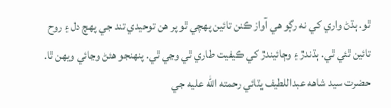ٿو. ٻڌڻ واري کي نه رڳو هي آواز ڪنن تائين پهچي ٿو پر هن توحيدي تند جي پهچ دل ۽ روح تائين ٿئي ٿي. ٻڌندڙ ۽ وڄائيندڙ کي ڪيفيت طاري ٿي وڃي ٿي. پنهنجو هئڻ وڃائي ويهن ٿا.
حضرت سيد شاهه عبداللطيف ڀٽائي رحمته الله عليه جي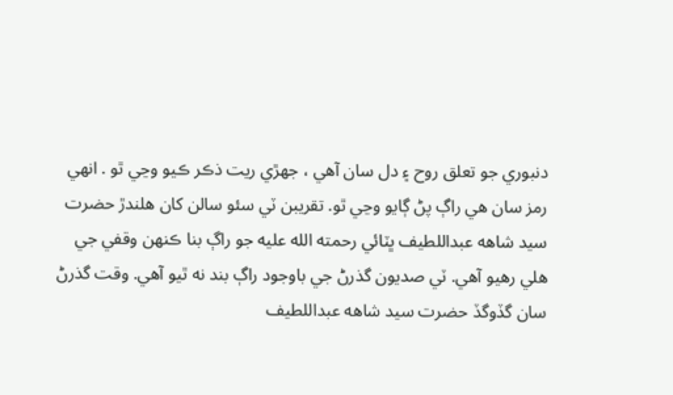دنبوري جو تعلق روح ۽ دل سان آهي ، جهڙي ريت ذڪر ڪيو وڃي ٿو . انهي رمز سان هي راڳ پڻ ڳايو وڃي ٿو. تقريبن ٽي سئو سالن کان هلندڙ حضرت سيد شاهه عبداللطيف ڀٽائي رحمته الله عليه جو راڳ بنا ڪنهن وقفي جي هلي رهيو آهي. ٽي صديون گذرڻ جي باوجود راڳ بند نه ٿيو آهي. وقت گذرڻ سان گڏوگڏ حضرت سيد شاهه عبداللطيف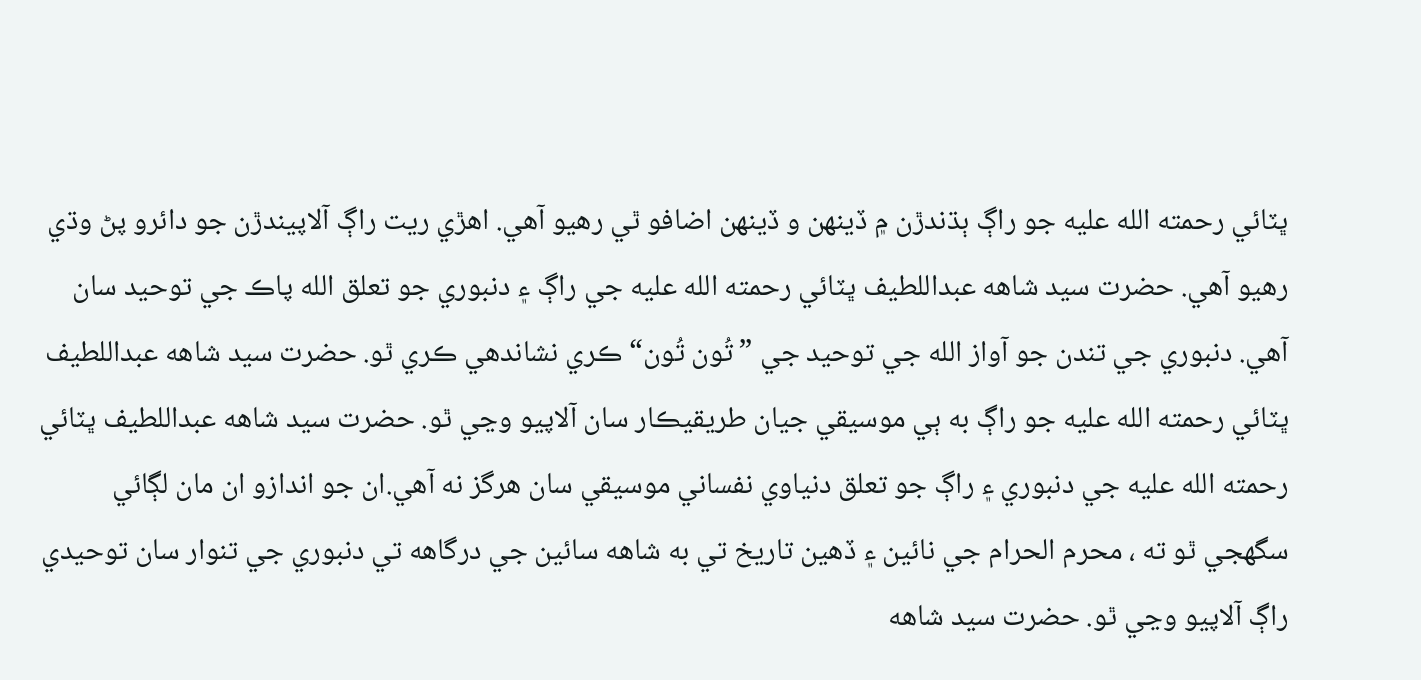ڀٽائي رحمته الله عليه جو راڳ ٻڌندڙن ۾ ڏينهن و ڏينهن اضافو ٿي رهيو آهي. اهڙي ريت راڳ آلاپيندڙن جو دائرو پڻ وڌي رهيو آهي. حضرت سيد شاهه عبداللطيف ڀٽائي رحمته الله عليه جي راڳ ۽ دنبوري جو تعلق الله پاڪ جي توحيد سان آهي. دنبوري جي تندن جو آواز الله جي توحيد جي ”تُون تُون“ ڪري نشاندهي ڪري ٿو. حضرت سيد شاهه عبداللطيف ڀٽائي رحمته الله عليه جو راڳ به ٻي موسيقي جيان طريقيڪار سان آلاپيو وڃي ٿو. حضرت سيد شاهه عبداللطيف ڀٽائي رحمته الله عليه جي دنبوري ۽ راڳ جو تعلق دنياوي نفساني موسيقي سان هرگز نه آهي.ان جو اندازو ان مان لڳائي سگهجي ٿو ته ، محرم الحرام جي نائين ۽ ڏهين تاريخ تي به شاهه سائين جي درگاهه تي دنبوري جي تنوار سان توحيدي راڳ آلاپيو وڃي ٿو. حضرت سيد شاهه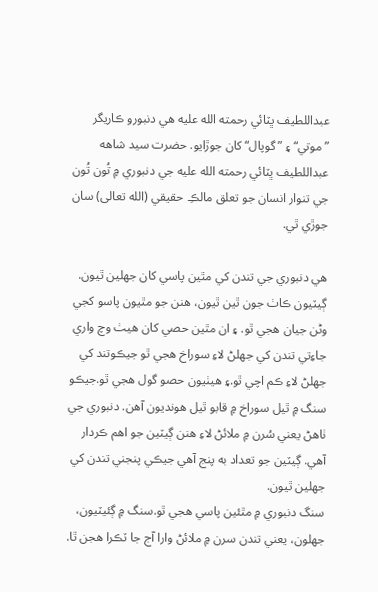عبداللطيف ڀٽائي رحمته الله عليه هي دنبورو ڪاريگر ”موتي“ ۽ ”گوپال“ کان جوڙايو. حضرت سيد شاهه عبداللطيف ڀٽائي رحمته الله عليه جي دنبوري ۾ تُون تُون جي تنوار انسان جو تعلق مالڪِ حقيقي (الله تعالى) سان جوڙي ٿي.

هي دنبوري جي تندن کي مٿين پاسي کان جهلين ٿيون. ڳيٽيون ڪاٺ جون ٿين ٿيون، هنن جو مٿيون پاسو کجي وڻن جيان هجي ٿو. ۽ ان مٿين حصي کان هيٺ وچ واري جاءِتي تندن کي جهلڻ لاءِ سوراخ هجي ٿو جيڪوتند کي جهلڻ لاءِ ڪم اچي ٿو.۽ هيٺيون حصو گول هجي ٿو.جيڪو سنگ ۾ ٿيل سوراخ ۾ قابو ٿيل هونديون آهن. دنبوري جي ٺاهڻ يعني سُرن ۾ ملائڻ لاءِ هنن ڳيٽين جو اهم ڪردار آهي. ڳيٽين جو تعداد به پنج آهي جيڪي پنجني تندن کي جهلين ٿيون.
سنگ دنبوري ۾ مٿئين پاسي هجي ٿو.سنگ ۾ ڳئيٽيون، جهلون، يعني تندن سرن ۾ ملائڻ وارا آج جا ٽڪرا هجن ٿا.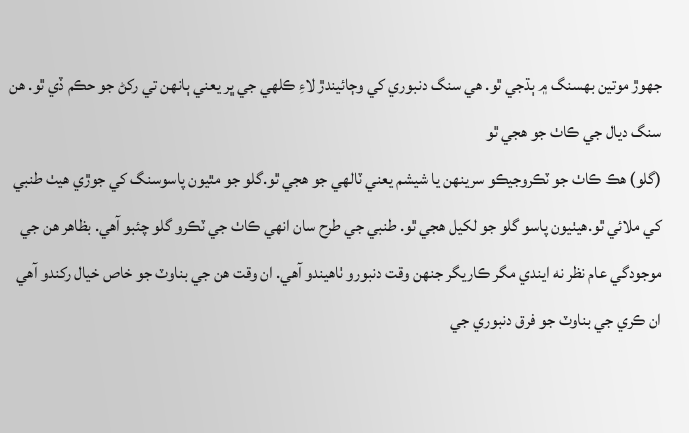جهوڙ موتين بهسنگ ۾ ٻڌجي ٿو. هي سنگ دنبوري کي وڄائيندڙ لاءِ ڪلهي جي ڀر يعني ٻانهن تي رکڻ جو حڪم ڏي ٿو. هن سنگ ديال جي ڪاٺ جو هجي ٿو
(گلو) هڪ ڪاٺ جو ٽڪروجيڪو سرينهن يا شيشم يعني ٽالهي جو هجي ٿو.گلو جو مٿيون پاسوسنگ کي جوڙي هيٺ طنبي کي ملائي ٿو.هيٺيون پاسو گلو جو لکيل هجي ٿو. طنبي جي طرح سان انهي ڪاٺ جي ٽڪرو گلو چئبو آهي. بظاهر هن جي موجودگي عام نظر نه ايندي مگر ڪاريگر جنهن وقت دنبورو ٺاهيندو آهي. ان وقت هن جي بناوٽ جو خاص خيال رکندو آهي ان ڪري جي بناوٽ جو فرق دنبوري جي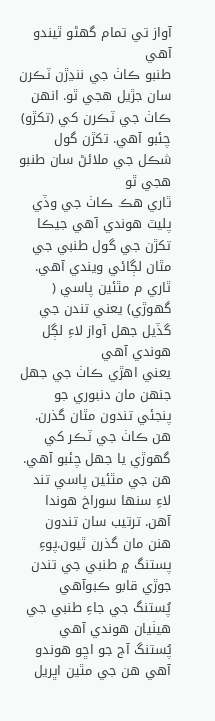آواز تي تمام گهڻو ٿيندو آهي
طنبو ڪاٺ جي ننڍڙن ٽڪرن سان جڙيل هجي ٿو. انهن ڪاٺ جي ٽڪرن کي (تکڙو) چئبو آهي. تکڙن گول شڪل جي ملائڻ سان طنبو هجي ٿو
ٿاري هڪ ڪاٺ جي وڏي پليٽ هوندي آهي جيڪا تکڙن جي گول طنبي جي مٿان لڳائي ويندي آهي. ٿاري م مٿئين پاسي ( گهوڙي) يعني تندن جي گڏيل جهل آواز لاءِ لڳل هوندي آهي
يعني اهڙي ڪاٺ جي جهل جنهن مان دنبوري جو پنجئي تندون مٿان گذرن. هن ڪاٺ جي ٽڪر کي گهوڙي يا جهل چئبو آهي. هن جي مٿئين پاسي تند لاءِ سنها سوراخ هوندا آهن. ترتيب سان تندون هنن مان گذرن ٿيون.پوءِ پستنگ ۾ طنبي جي تندن جوڙي قابو ڪبوآهي
پُستنگ جي جاءِ طنبي جي هيٺيان هوندي آهي پُستنگ آج جو اڇو هوندو آهي هن جي مٿين اڀريل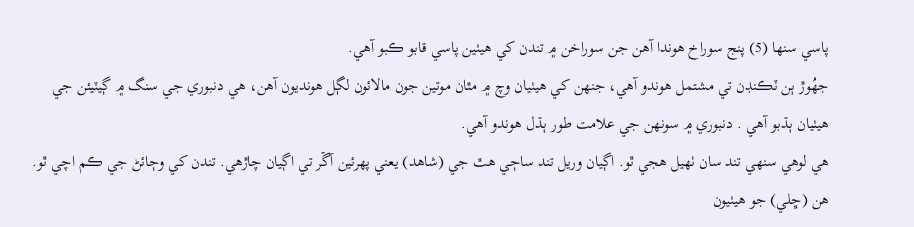پاسي سنها (5) پنج سوراخ هوندا آهن جن سوراخن ۾ تندن کي هيٺين پاسي قابو ڪبو آهي.
جهُوڙ ٻن ٽڪنڊن تي مشتمل هوندو آهي، جنهن کي هيٺيان وچ ۾ مٿان موتين جون مالائون لڳل هونديون آهن، هي دنبوري جي سنگ ۾ ڳيٽيئن جي هيٺيان ٻڌبو آهي . دنبوري ۾ سونهن جي علامت طور ٻڌل هوندو آهي.
هي لوهي سنهي تند سان ٺهيل هجي ٿو. اڳيان وريل تند ساڄي هٿ جي (شاهد) يعني پهرئين آڱر تي اڳيان چاڙهي. تندن کي وڄائڻ جي ڪم اچي ٿو. هن (ڇلي) جو هيٺيون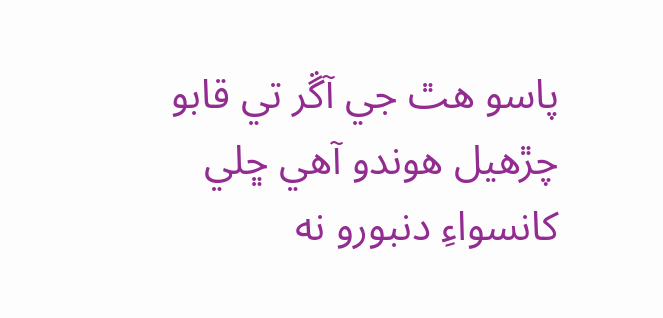پاسو هٿ جي آڱر تي قابو چڙهيل هوندو آهي ڇلي کانسواءِ دنبورو نه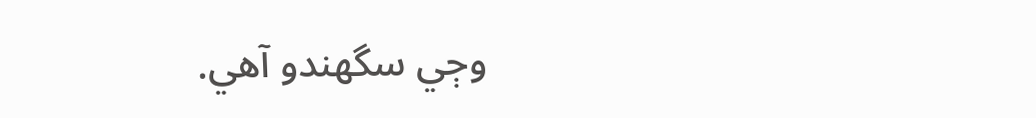وڄي سگهندو آهي.